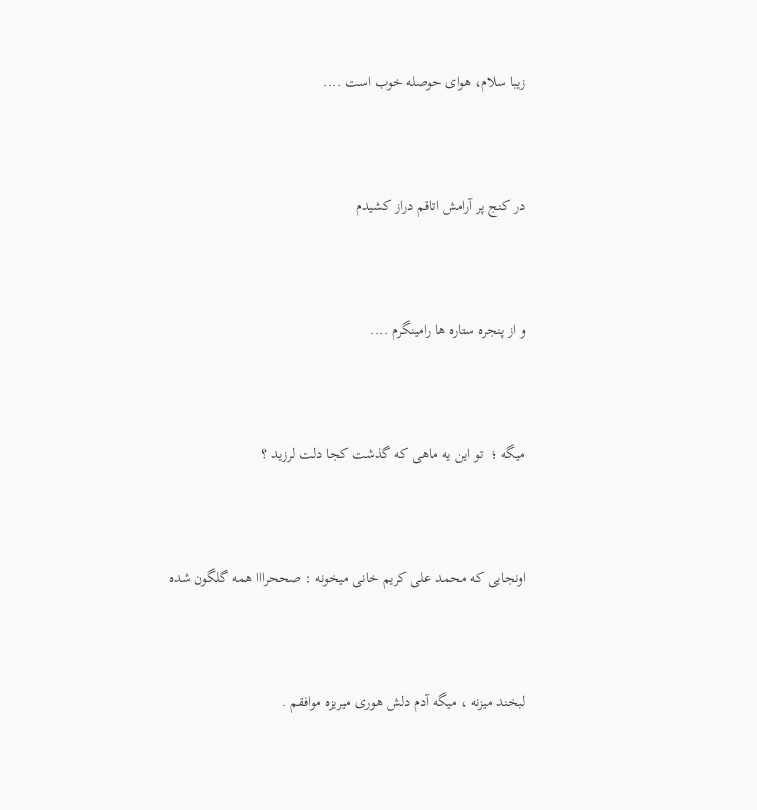زیبا سلام، هوای حوصله خوب است ....



در کنج پر آرامش اتاقم دراز کشیدم



و از پنجره ستاره ها رامینگرم ....



میگه ؛  تو این یه ماهی که گذشت کجا دلت لرزید ؟



اونجایی که محمد علی کریم خانی میخونه : صححرااا همه گلگون شده



لبخند میزنه ، میگه آدم دلش هوری میریزه موافقم .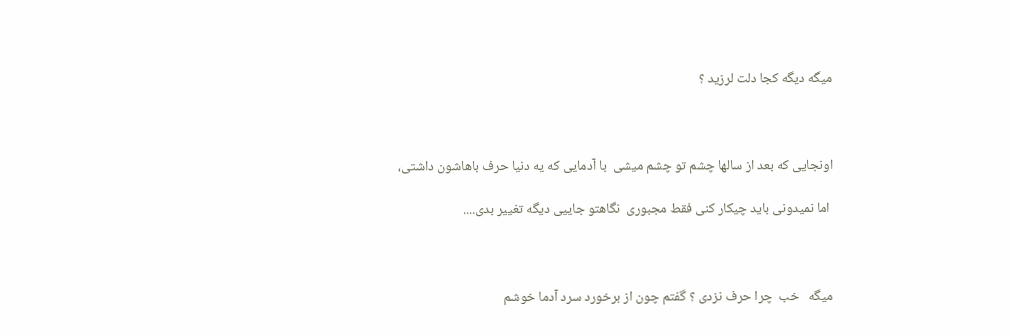میگه دیگه کجا دلت لرزید ؟



اونجایی که بعد از سالها چشم تو چشم میشی  با آدمایی که یه دنیا حرف باهاشون داشتی‌،

 اما نمیدونی باید چیکار کنی فقط مجبوری  نگاهتو جاییی دیگه تغییر بدی....



میگه   خب  چرا حرف نزدی ؟ گفتم چون از برخورد سرد آدما خوشم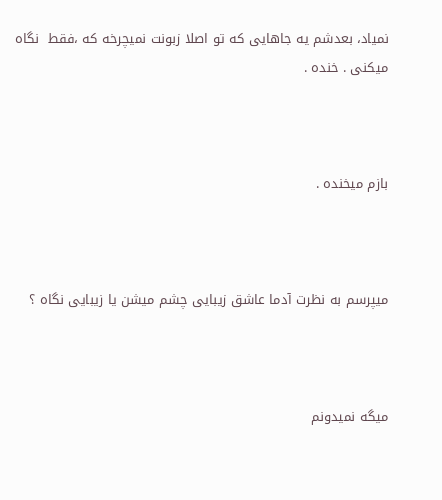نمیاد، بعدشم یه جاهایی که تو اصلا زبونت نمیچرخه که ،فقط  نگاه میکنی . خنده .



بازم میخنده .



میپرسم به نظرت آدما عاشق زیبایی چشم میشن یا زیبایی نگاه ؟



میگه نمیدونم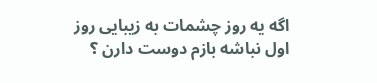اگه یه روز چشمات به زیبایی روز اول نباشه بازم دوست دارن ؟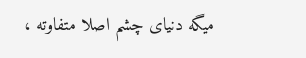میگه دنیای چشم اصلا متفاوته ،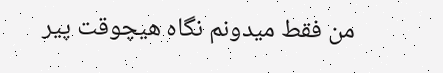من فقط میدونم نگاه هیچوقت پیر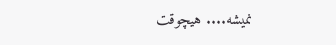نمیشه.... هیچوقت